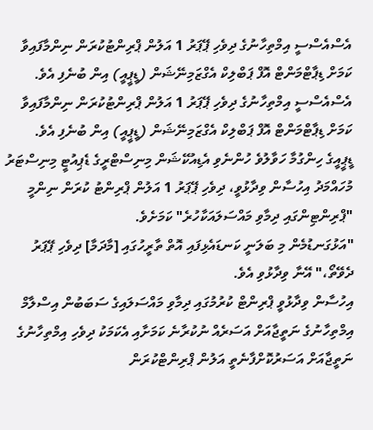އެސްއެސްސީ އިމްތިހާނުގެ ދިވެހި ޕޭޕަރު 1 އަލުން ޕްރިންޓުކުރަން ނިންމާފައިވާ ކަމަށް ޑިޕާޓްމަންޓް އޮފް ޕަބްލިކް އެގްޒަމިނޭޝަން (ޑީޕީއީ) އިން ބުނެފި އެވެ.
އެސްއެސްސީ އިމްތިހާނުގެ ދިވެހި ޕޭޕަރު 1 އަލުން ޕްރިންޓުކުރަން ނިންމާފައިވާ ކަމަށް ޑިޕާޓްމަންޓް އޮފް ޕަބްލިކް އެގްޒަމިނޭޝަން (ޑީޕީއީ) އިން ބުނެފި އެވެ.
ޑީޕީއީގެ ހިންގުމާ ހަވާލުވެ ހުންނެވި އެޑިއުކޭޝަން މިނިސްޓްރީގެ ޑެޕިއުޓީ މިނިސްޓަރު މުހައްމަދު އިހުސާން ވިދާޅުވީ، ދިވެހި ޕޭޕަރު 1 އަލުން ޕްރިންޓު ކުރަން ނިންމީ "ޕްރިންޓިންގައި ދިމާވި މައްސަލައަކާހުރެ" ކަމަށެވެ.
"އަޅުގަނޑުމެން މި ބަލަނީ ކަނޑައެޅިފައި އޮތް ތާރީހުގައި [މާދަމާ] ދިވެހި ޕޭޕަރު ދެވޭތޯ،" އޭނާ ވިދާޅުވި އެވެ.
އިހުސާން ވިދާޅުވީ ޕްރިންޓް ކުރުމުގައި ދިމާވި މައްސަލައިގެ ސަބަބުން އިސްލާމް އިމްތިހާނުގެ ނަތީޖާއަށް އަސަރެއް ނުކުރާނެ ކަމަށާއި އެކަމަކު ދިވެހި އިމްތިހާނުގެ ނަތީޖާއަށް އަސަރުކޮށްފާނެތީ އަލުން ޕްރިންޓްކުރަން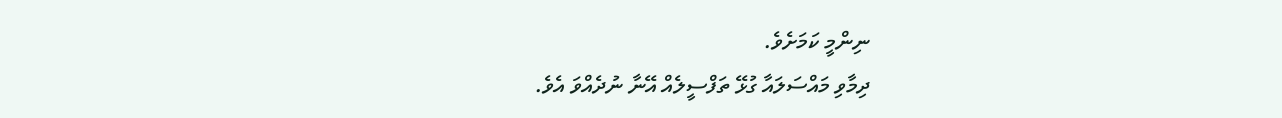ނިންމީ ކަމަށެވެ.
ދިމާވި މައްސަލައާ ގުޅޭ ތަފްސީލެއް އޭނާ ނުދެއްވަ އެވެ.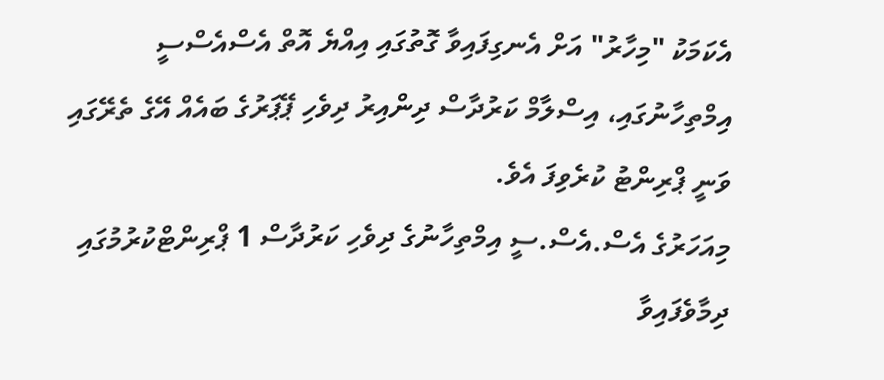އެކަމަކު "މިހާރު" އަށް އެނގިފައިވާ ގޮތުގައި އިއްޔެ އޮތް އެސްއެސްސީ އިމްތިހާނުގައި، އިސްލާމް ކަރުދާސް ދިންއިރު ދިވެހި ޕޭޕަރުގެ ބައެއް އޭގެ ތެރޭގައި ވަނީ ޕްރިންޓު ކުރެވިފަ އެވެ.
މިއަހަރުގެ އެސް.އެސް.ސީ އިމްތިހާނުގެ ދިވެހި ކަރުދާސް 1 ޕްރިންޓްކުރުމުގައި ދިމާވެފައިވާ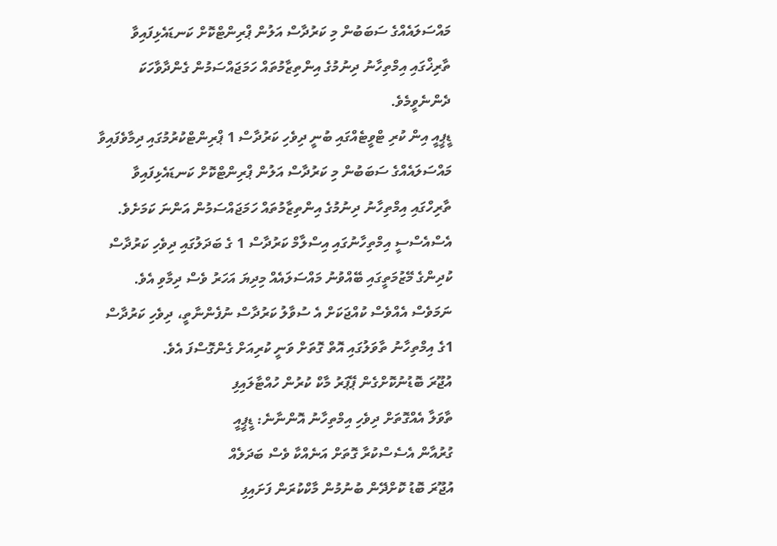މައްސަލައެއްގެ ސަބަބުން މި ކަރުދާސް އަލުން ޕްރިންޓްކޮށް ކަނޑައެޅިފައިވާ ތާރިޚްގައި އިމްތިހާނު ދިނުމުގެ އިންތިޒާމުތައް ހަމަޖައްސަމުން ގެންދާވާހަކަ ދެންނެވީމެވެ.
ޑީޕީއީ އިން ކުރި ޓްވީޓެއްގައި ބުނީ ދިވެހި ކަރުދާސް 1 ޕްރިންޓްކުރުމުގައި ދިމާވެފައިވާ މައްސަލައެއްގެ ސަބަބުން މި ކަރުދާސް އަލުން ޕްރިންޓްކޮށް ކަނޑައެޅިފައިވާ ތާރިހްގައި އިމްތިހާނު ދިނުމުގެ އިންތިޒާމުތައް ހަމަޖައްސަމުން އަންނަ ކަމަށެވެ.
އެސްއެސްސީ އިމްތިހާނުގައި އިސްލާމް ކަރުދާސް 1 ގެ ބަދަލުގައި ދިވެހި ކަރުދާސް ކުދިންގެ މޭޒުމަތީގައި ބޭއްވުނު މައްސަލައެއް މިދިޔަ އަހަރު ވެސް ދިމާވި އެވެ. ނަމަވެސް އެއްވެސް ކުއްޖަކަށް އެ ސުވާލު ކަރުދާސް ނުފެންނާތީ، ދިވެހި ކަރުދާސް 1ގެ އިމްތިހާނު ތާވަލުގައި އޮތް ގޮތަށް ވަނީ ކުރިއަށް ގެންގޮސްފަ އެވެ.
އުޖޫރަ ބޮޑުނުކޮށްގެން ޕޭޕަރު މާކް ކުރުން ހުއްޓާލައިފި
ތާވަލާ އެއްގޮތަށް ދިވެހި އިމްތިހާނު އޮންނާނެ: ޑީޕީއީ
ގުރުއާން އެސެސްކުރާ ގޮތަށް އަނެއްކާ ވެސް ބަދަލެއް
އުޖޫރަ ބޮޑު ކޮށްދޭން ބުނުމުން މާކްކުރަން ފަށައިފި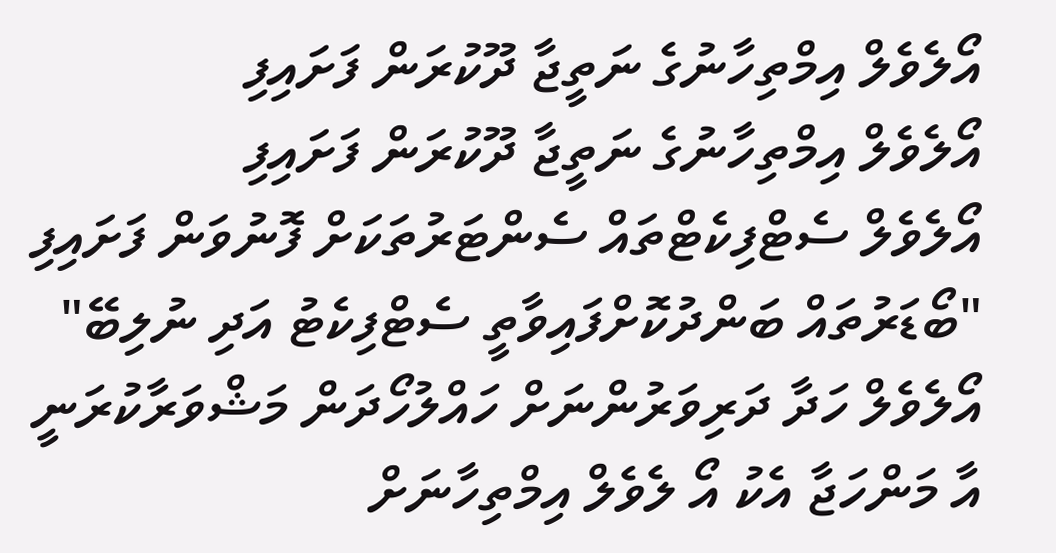އޯލެވެލް އިމްތިހާނުގެ ނަތީޖާ ދޫކުރަން ފަށައިފި
އޯލެވެލް އިމްތިހާނުގެ ނަތީޖާ ދޫކުރަން ފަށައިފި
އޯލެވެލް ސެޓްފިކެޓްތައް ސެންޓަރުތަކަށް ފޮނުވަން ފަށައިފި
"ބޯޑަރުތައް ބަންދުކޮށްފައިވާތީ ސެޓްފިކެޓު އަދި ނުލިބޭ"
އޯލެވެލް ހަދާ ދަރިވަރުންނަށް ހައްލުހޯދަން މަޝްވަރާކުރަނީ
އާ މަންހަޖާ އެކު އޯ ލެވެލް އިމްތިހާނަށް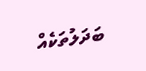ބަދަލުތަކެއް